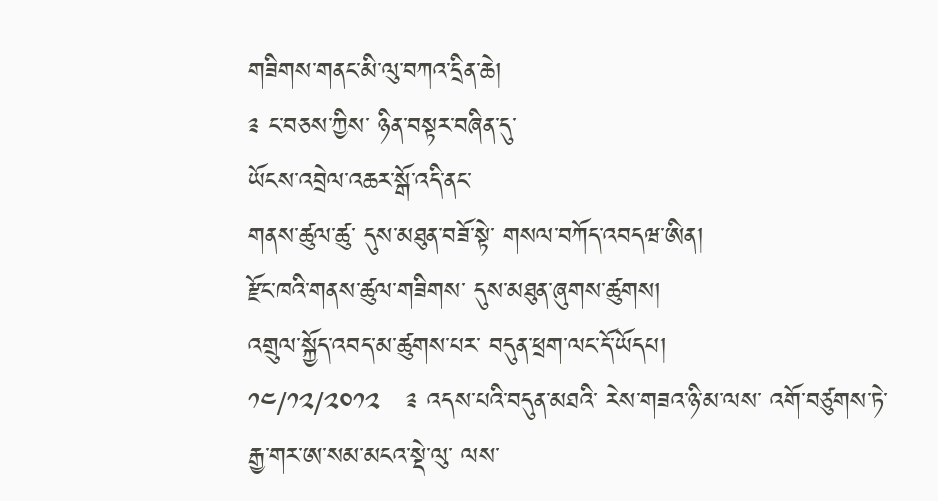གཟིགས་གནང་མི་ལུ་བཀའ་དྲིན་ཆེ།
༉ ང་བཅས་ཀྱིས་ ཉིན་བསྟར་བཞིན་དུ་
ཡོངས་འབྲེལ་འཆར་སྒོ་འདི་ནང་
གནས་ཚུལ་ཚུ་ དུས་མཐུན་བཟོ་སྟེ་ གསལ་བཀོད་འབདཝ་ཨིན།
རྫོང་ཁའི་གནས་ཚུལ་གཟིགས་ དུས་མཐུན་ཞུགས་ཚུགས།
འགྲུལ་སྐྱོད་འབད་མ་ཚུགས་པར་ བདུན་ཕྲག་ལང་དོ་ཡོདཔ།
༡༤/༡༢/༢༠༡༢   ༉ འདས་པའི་བདུན་མཐའི་ རེས་གཟའ་ཉི་མ་ལས་ འགོ་བཙུགས་ཏེ་ རྒྱ་གར་ཨ་སམ་མངའ་སྡེ་ལུ་ ལས་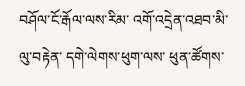བཤོལ་ངོ་རྒོལ་ལས་རིམ་ འགོ་འདྲེན་འཐབ་མི་ལུ་བརྟེན་ དགེ་ལེགས་ཕུག་ལས་ ཕུན་ཚོགས་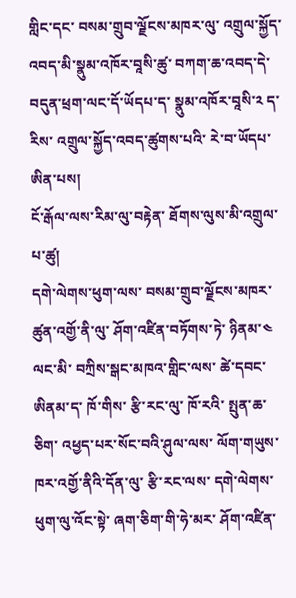གླིང་དང་ བསམ་གྲུབ་ལྗོངས་མཁར་ལུ་ འགྲུལ་སྐྱོད་འབད་མི་སྣུམ་འཁོར་བཱསི་ཚུ་ བཀག་ཆ་འབད་དེ་ བདུན་ཕྲག་ལང་དོ་ཡོདཔ་ད་ སྣུམ་འཁོར་བཱསི་༢ ད་རིས་ འགྲུལ་སྐྱོད་འབད་ཚུགས་པའི་ རེ་བ་ཡོདཔ་ཨིན་པས།
ངོ་རྒོལ་ལས་རིམ་ལུ་བརྟེན་ ཐོགས་ལུས་མི་འགྲུལ་པ་ཚུ།
དགེ་ལེགས་ཕུག་ལས་ བསམ་གྲུབ་ལྗོངས་མཁར་ཚུན་འགྱོ་ནི་ལུ་ ཤོག་འཛིན་བཏོགས་ཏེ་ ཉིནམ་༤ ལང་མི་ བཀྲིས་སྒང་མཁའ་གླིང་ལས་ ཚེ་དབང་ཨིནམ་ད་ ཁོ་གིས་ རྩི་རང་ལུ་ ཁོ་རའི་ སྤུན་ཆ་ཅིག་ འཕྱད་པར་སོང་བའི་ཤུལ་ལས་ ལོག་གཡུས་ཁར་འགྱོ་ནིའི་དོན་ལུ་ རྩི་རང་ལས་ དགེ་ལེགས་ཕུག་ལུ་འོང་སྟེ་ ཞག་ཅིག་གི་ཧེ་མར་ ཤོག་འཛིན་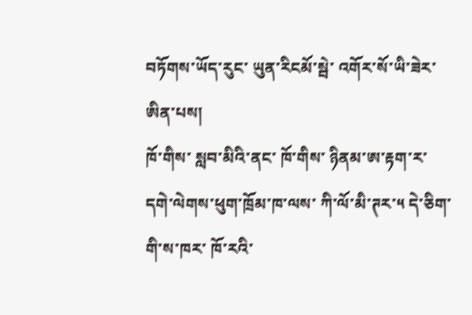བཏོགས་ཡོད་རུང་ ཡུན་རིངམོ་སྦེ་ འགོར་སོ་ཡི་ཟེར་ཨིན་པས།
ཁོ་གིས་ སླབ་མིའི་ནང་ ཁོ་གིས་ ཉིནམ་ཨ་རྟག་ར་ དགེ་ལེགས་ཕུག་ཁྲོམ་ཁ་ལས་ ཀི་ལོ་མི་ཊར་༥ དེ་ཅིག་གི་ས་ཁར་ ཁོ་རའི་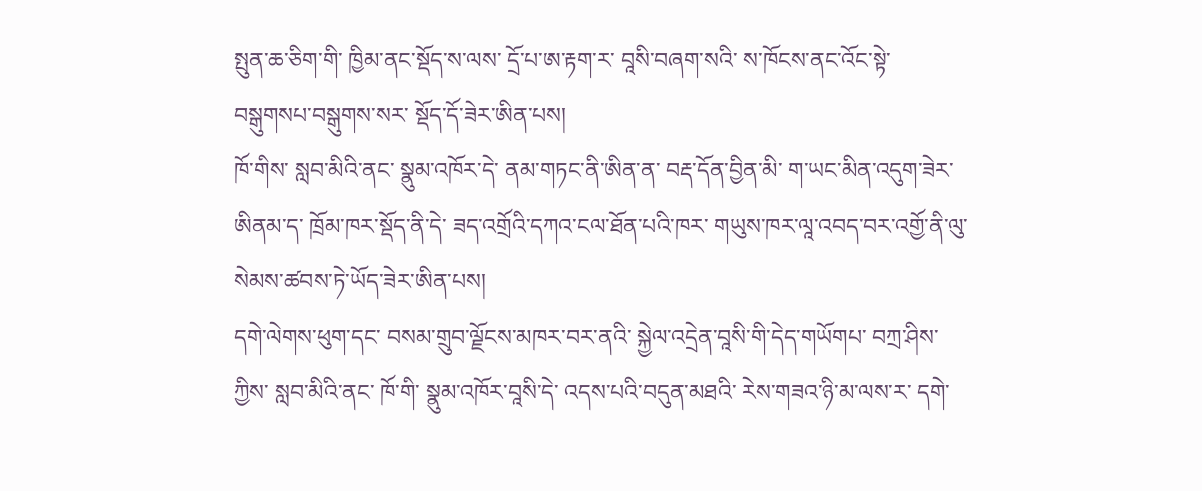སྤུན་ཆ་ཅིག་གི་ ཁྱིམ་ནང་སྡོད་ས་ལས་ དྲོ་པ་ཨ་རྟག་ར་ བཱསི་བཞག་སའི་ ས་ཁོངས་ནང་འོང་སྟེ་ བསྒུགསཔ་བསྒུགས་སར་ སྡོད་དོ་ཟེར་ཨིན་པས།
ཁོ་གིས་ སླབ་མིའི་ནང་ སྣུམ་འཁོར་དེ་ ནམ་གཏང་ནི་ཨིན་ན་ བརྡ་དོན་བྱིན་མི་ ག་ཡང་མིན་འདུག་ཟེར་ཨིནམ་ད་ ཁྲོམ་ཁར་སྡོད་ནི་དེ་ ཟད་འགྲོའི་དཀའ་ངལ་ཐོན་པའི་ཁར་ གཡུས་ཁར་ལཱ་འབད་བར་འགྱོ་ནི་ལུ་ སེམས་ཚབས་ཏེ་ཡོད་ཟེར་ཨིན་པས།
དགེ་ལེགས་ཕུག་དང་ བསམ་གྲུབ་ལྗོངས་མཁར་བར་ནའི་ སྐྱེལ་འདྲེན་བཱསི་གི་དེད་གཡོགཔ་ བཀྲ་ཤིས་ཀྱིས་ སླབ་མིའི་ནང་ ཁོ་གི་ སྣུམ་འཁོར་བཱསི་དེ་ འདས་པའི་བདུན་མཐའི་ རེས་གཟའ་ཉི་མ་ལས་ར་ དགེ་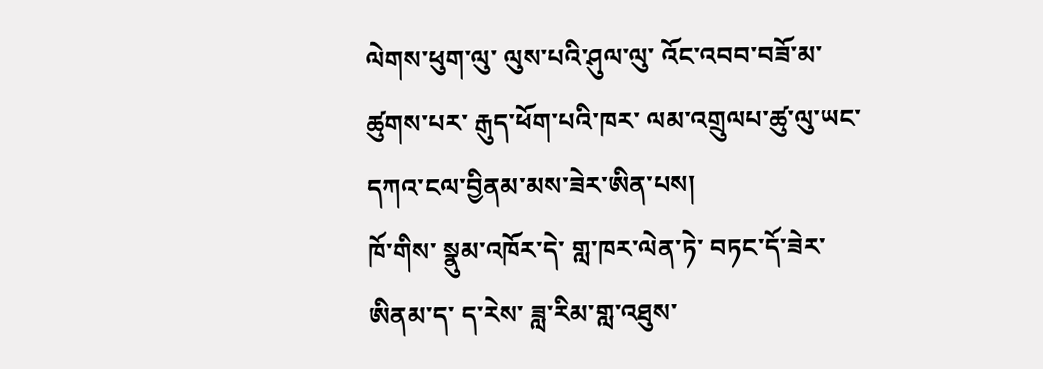ལེགས་ཕུག་ལུ་ ལུས་པའི་ཤུལ་ལུ་ འོང་འབབ་བཟོ་མ་ཚུགས་པར་ རྒུད་ཕོག་པའི་ཁར་ ལམ་འགྲུལཔ་ཚུ་ལུ་ཡང་ དཀའ་ངལ་བྱིནམ་མས་ཟེར་ཨིན་པས།
ཁོ་གིས་ སྣུམ་འཁོར་དེ་ གླ་ཁར་ལེན་ཏེ་ བཏང་དོ་ཟེར་ཨིནམ་ད་ ད་རེས་ ཟླ་རིམ་གླ་འཐུས་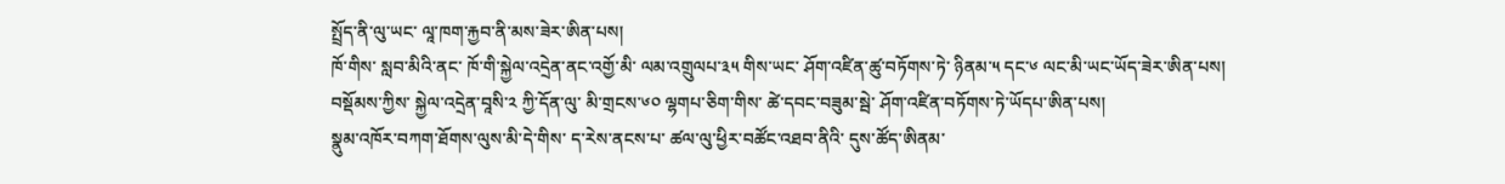སྤྲོད་ནི་ལུ་ཡང་ ལཱ་ཁག་རྐྱབ་ནི་མས་ཟེར་ཨིན་པས།
ཁོ་གིས་ སླབ་མིའི་ནང་ ཁོ་གི་སྐྱེལ་འདྲེན་ནང་འགྱོ་མི་ ལམ་འགྲུལཔ་༣༥ གིས་ཡང་ ཤོག་འཛིན་ཚུ་བཏོགས་ཏེ་ ཉིནམ་༥ དང་༦ ལང་མི་ཡང་ཡོད་ཟེར་ཨིན་པས།
བསྡོམས་ཀྱིས་ སྐྱེལ་འདྲེན་བཱསི་༢ ཀྱི་དོན་ལུ་ མི་གྲངས་༦༠ ལྷགཔ་ཅིག་གིས་ ཚེ་དབང་བཟུམ་སྦེ་ ཤོག་འཛིན་བཏོགས་ཏེ་ཡོདཔ་ཨིན་པས།
སྣུམ་འཁོར་བཀག་ཐོགས་ལུས་མི་དེ་གིས་ ད་རེས་ནངས་པ་ ཚལ་ལུ་ཕྱིར་བཚོང་འཐབ་ནིའི་ དུས་ཚོད་ཨིནམ་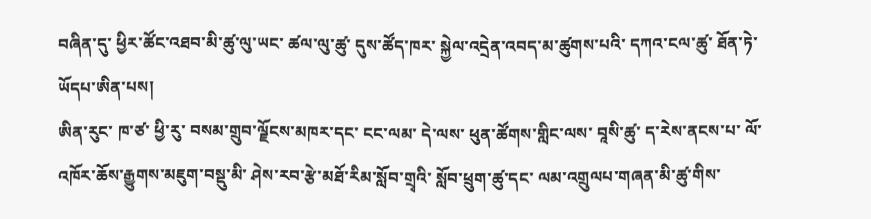བཞིན་དུ་ ཕྱིར་ཚོང་འཐབ་མི་ཚུ་ལུ་ཡང་ ཚལ་ལུ་ཚུ་ དུས་ཚོད་ཁར་ སྐྱེལ་འདྲེན་འབད་མ་ཚུགས་པའི་ དཀའ་ངལ་ཚུ་ ཐོན་ཏེ་ཡོདཔ་ཨིན་པས།
ཨིན་རུང་ ཁ་ཙ་ ཕྱི་རུ་ བསམ་གྲུབ་ལྗོངས་མཁར་དང་ ངང་ལམ་ དེ་ལས་ ཕུན་ཚོགས་གླིང་ལས་ བཱསི་ཚུ་ ད་རེས་ནངས་པ་ ལོ་འཁོར་ཆོས་རྒྱུགས་མཇུག་བསྡུ་མི་ ཤེས་རབ་རྩེ་མཐོ་རིམ་སློབ་གྲྭའི་ སློབ་ཕྲུག་ཚུ་དང་ ལམ་འགྲུལཔ་གཞན་མི་ཚུ་གིས་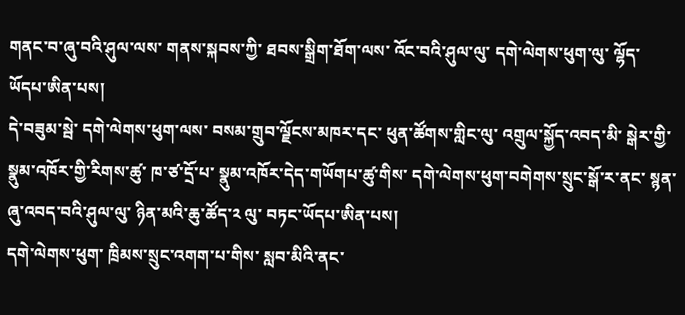གནང་བ་ཞུ་བའི་ཤུལ་ལས་ གནས་སྐབས་ཀྱི་ ཐབས་སྒྲིག་ཐོག་ལས་ འོང་བའི་ཤུལ་ལུ་ དགེ་ལེགས་ཕུག་ལུ་ ལྷོད་ཡོདཔ་ཨིན་པས།
དེ་བཟུམ་སྦེ་ དགེ་ལེགས་ཕུག་ལས་ བསམ་གྲུབ་ལྗོངས་མཁར་དང་ ཕུན་ཚོགས་གླིང་ལུ་ འགྲུལ་སྐྱོད་འབད་མི་ སྒེར་གྱི་སྣུམ་འཁོར་གྱི་རིགས་ཚུ་ ཁ་ཙ་དྲོ་པ་ སྣུམ་འཁོར་དེད་གཡོགཔ་ཚུ་གིས་ དགེ་ལེགས་ཕུག་བགེགས་སྲུང་སྒོ་ར་ནང་ སྙན་ཞུ་འབད་བའི་ཤུལ་ལུ་ ཉིན་མའི་ཆུ་ཚོད་༢ ལུ་ བཏང་ཡོདཔ་ཨིན་པས།
དགེ་ལེགས་ཕུག་ ཁྲིམས་སྲུང་འགག་པ་གིས་ སླབ་མིའི་ནང་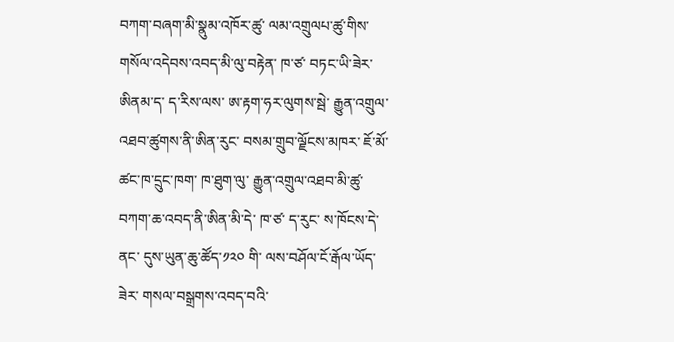བཀག་བཞག་མི་སྣུམ་འཁོར་ཚུ་ ལམ་འགྲུལཔ་ཚུ་གིས་ གསོལ་འདེབས་འབད་མི་ལུ་བརྟེན་ ཁ་ཙ་ བཏང་ཡི་ཟེར་ཨིནམ་ད་ ད་རིས་ལས་ ཨ་རྟག་ཧར་ལུགས་སྦེ་ རྒྱུན་འགྲུལ་འཐབ་ཚུགས་ནི་ཨིན་རུང་ བསམ་གྲུབ་ལྗོངས་མཁར་ ཇོ་མོ་ཚང་ཁ་དྲུང་ཁག་ ཁ་ཐུག་ལུ་ རྒྱུན་འགྲུལ་འཐབ་མི་ཚུ་ བཀག་ཆ་འབད་ནི་ཨིན་མི་དེ་ ཁ་ཙ་ ད་རུང་ ས་ཁོངས་དེ་ནང་ དུས་ཡུན་ཆུ་ཚོད་༡༢༠ གི་ ལས་བཤོལ་ངོ་རྒོལ་ཡོད་ཟེར་ གསལ་བསྒྲགས་འབད་བའི་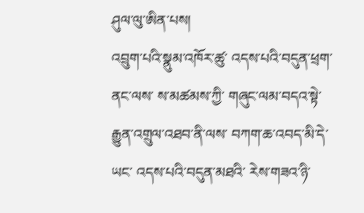ཤུལ་ལུ་ཨིན་པས།
འབྲུག་པའི་སྣུམ་འཁོར་ཚུ་ འདས་པའི་བདུན་ཕྲག་ནང་ལས་ ས་མཚམས་ཀྱི་ གཞུང་ལམ་བདའ་སྟེ་ རྒྱུན་འགྲུལ་འཐབ་ནི་ལས་ བཀག་ཆ་འབད་མི་དེ་ཡང་ འདས་པའི་བདུན་མཐའི་ རེས་གཟའ་ཉི་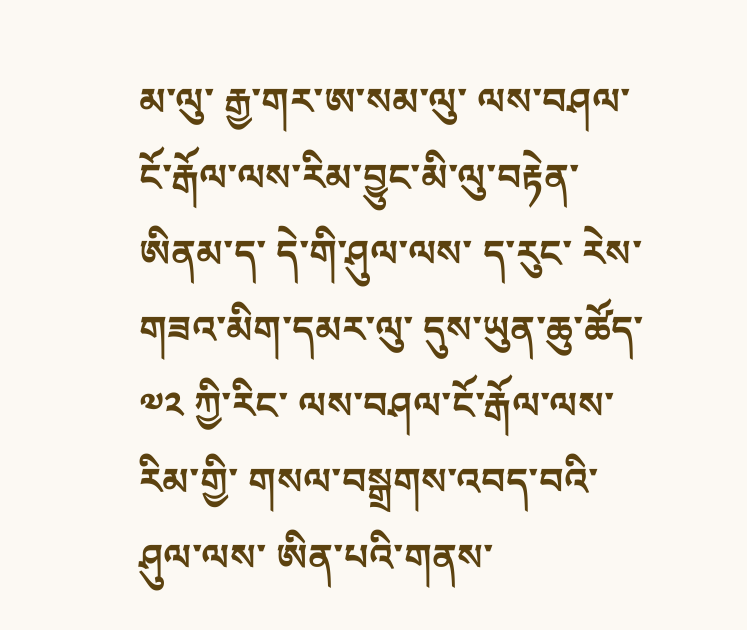མ་ལུ་ རྒྱ་གར་ཨ་སམ་ལུ་ ལས་བཤལ་ངོ་རྒོལ་ལས་རིམ་བྱུང་མི་ལུ་བརྟེན་ཨིནམ་ད་ དེ་གི་ཤུལ་ལས་ ད་རུང་ རེས་གཟའ་མིག་དམར་ལུ་ དུས་ཡུན་ཆུ་ཚོད་༧༢ ཀྱི་རིང་ ལས་བཤལ་ངོ་རྒོལ་ལས་རིམ་གྱི་ གསལ་བསྒྲགས་འབད་བའི་ཤུལ་ལས་ ཨིན་པའི་གནས་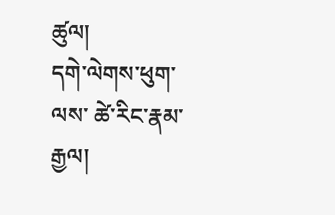ཚུལ།
དགེ་ལེགས་ཕུག་ལས་ ཚེ་རིང་རྣམ་རྒྱལ།